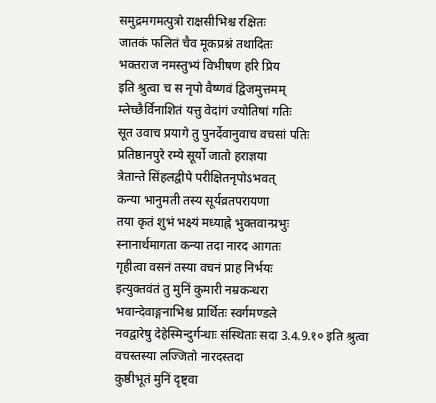समुद्रमगमत्पुत्रो राक्षसीभिश्च रक्षितः
जातकं फलितं चैव मूकप्रश्नं तथादितः
भक्तराज नमस्तुभ्यं विभीषण हरि प्रिय
इति श्रुत्वा च स नृपो वैष्णवं द्विजमुत्तमम्
म्लेच्छैर्विनाशितं यत्तु वेदांगं ज्योतिषां गतिः
सूत उवाच प्रयागे तु पुनर्देवानुवाच वचसां पतिः
प्रतिष्ठानपुरे रम्ये सूर्यो जातो हराज्ञया
त्रेतान्ते सिंहलद्वीपे परीक्षितनृपोऽभवत्
कन्या भानुमती तस्य सूर्यव्रतपरायणा
तया कृतं शुभं भक्ष्यं मध्याह्ने भुक्तवान्प्रभुः
स्नानार्थमागता कन्या तदा नारद आगतः
गृहीत्वा वसनं तस्या वचनं प्राह निर्भयः
इत्युक्तवंतं तु मुनिं कुमारी नम्रकन्धरा
भवान्देवाङ्गनाभिश्च प्रार्थितः स्वर्गमण्डले
नवद्वारेषु देहेस्मिन्दुर्गन्धाः संस्थिताः सदा 3.4.9.१० इति श्रुत्वा वचस्तस्या लज्जितो नारदस्तदा
कुष्ठीभूतं मुनिं दृष्ट्वा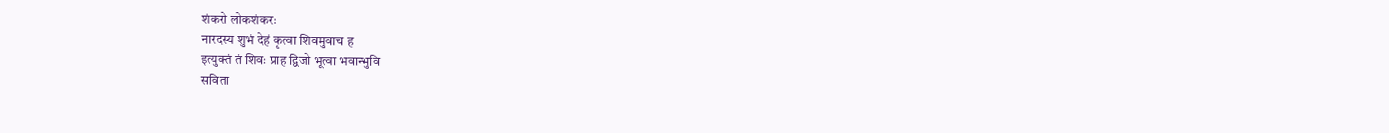शंकरो लोकशंकरः
नारदस्य शुभं देहं कृत्वा शिवमुवाच ह
इत्युक्तं तं शिवः प्राह द्विजो भूत्वा भवान्भुवि
सविता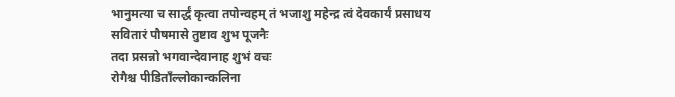भानुमत्या च सार्द्धं कृत्वा तपोन्वहम् तं भजाशु महेन्द्र त्वं देवकार्यं प्रसाधय
सवितारं पौषमासे तुष्टाव शुभ पूजनैः
तदा प्रसन्नो भगवान्देवानाह शुभं वचः
रोगैश्च पीडिताँल्लोकान्कलिना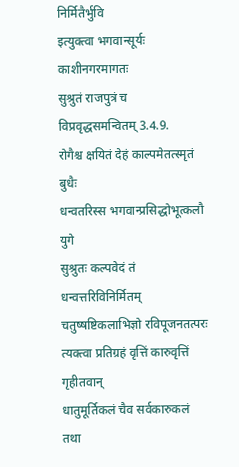निर्मितैर्भुवि
इत्युक्त्वा भगवान्सूर्यः काशीनगरमागतः
सुश्रुतं राजपुत्रं च विप्रवृद्धसमन्वितम् 3.4.9.
रोगैश्च क्षयितं देहं काल्पमेतत्स्मृतं बुधैः
धन्वतरिस्स भगवान्प्रसिद्धोभूत्कलौ युगे
सुश्रुतः कल्पवेदं तं धन्वत्तरिविनिर्मितम्
चतुष्षष्टिकलाभिज्ञो रविपूजनतत्परः
त्यक्त्वा प्रतिग्रहं वृत्तिं कारुवृत्तिं गृहीतवान्
धातुमूर्तिकलं चैव सर्वकारुकलं तथा